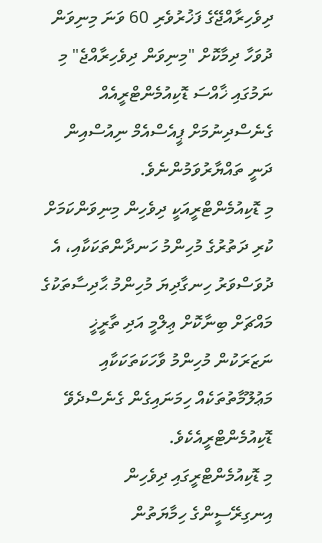ދިވެހިރާއްޖޭގެ ފަޚުރުވެރި 60 ވަނަ މިނިވަން ދުވަހާ ދިމާކޮށް "މިނިވަން ދިވެހިރާއްޖެ" މި ނަމުގައި ޚާއްސަ ޑޮކިއުމެންޓްރީއެއް ގެނެސްދިނުމަށް ޕީއެސްއެމް ނިއުސްއިން ދަނީ ތައްޔާރުވަމުންނެވެ.
މި ޑޮކިއުމެންޓްރީއަކީ ދިވެހިން މިނިވަންކަމަށް ކުރި ދަތުރުގެ މުހިންމު ހަނދާންތަކަކާއި، އެ ދުވަސްވަރު ހިނގާދިޔަ މުހިންމު ޙާދިސާތަކުގެ މައްޗަށް ބިނާކޮށް ޢިލްމީ އަދި ތާރީޚީ ނަޒަރަކުން މުހިންމު ވާހަކަތަކަކާއި މަޢުލޫމާތުތަކެއް ހިމަނައިގެން ގެނެސްދެވޭ ޑޮކިއުމެންޓްރީއެކެވެ.
މި ޑޮކިއުމެންޓްރީގައި ދިވެހިން އިނގިރޭސީންގެ ހިމާޔަތުން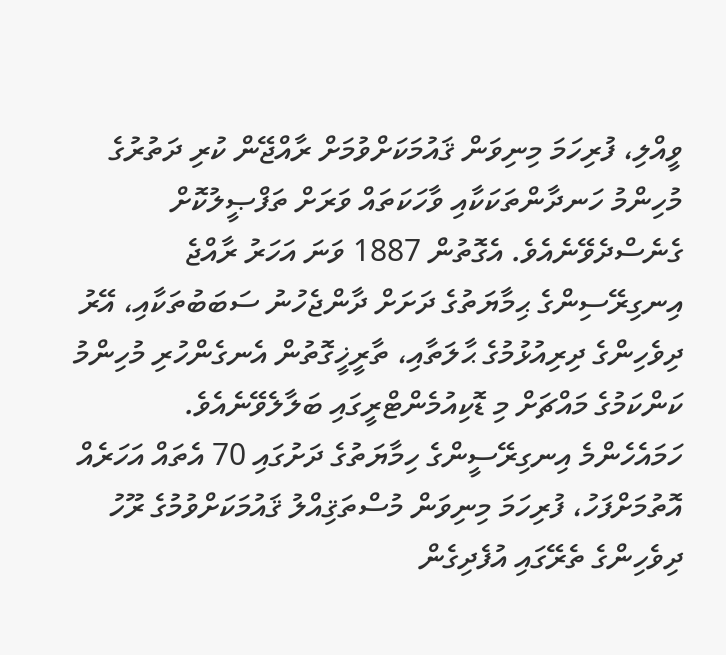ވީއްލި، ފުރިހަމަ މިނިވަން ޤައުމަކަށްވުމަށް ރާއްޖޭން ކުރި ދަތުރުގެ މުހިންމު ހަނދާންތަކަކާއި ވާހަކަތައް ވަރަށް ތަފްޞީލުކޮށް ގެނެސްދެވޭނެއެވެ. އެގޮތުން 1887 ވަނަ އަހަރު ރާއްޖެ އިނގިރޭސިންގެ ޙިމާޔަތުގެ ދަށަށް ދާންޖެހުނު ސަބަބުތަކާއި، އޭރު ދިވެހިންގެ ދިރިއުޅުމުގެ ޙާލަތާއި، ތާރީޚީގޮތުން އެނގެންހުރި މުހިންމު ކަންކަމުގެ މައްޗަށް މި ޑޮކިއުމެންޓްރީގައި ބަލާލެވޭނެއެވެ.
ހަމައެހެންމެ އިނގިރޭސީންގެ ހިމާޔަތުގެ ދަށުގައި 70 އެތައް އަހަރެއް އޮތުމަށްފަހު، ފުރިހަމަ މިނިވަން މުސްތަޤިއްލު ޤައުމަކަށްވުމުގެ ރޫހު ދިވެހިންގެ ތެރޭގައި އުފެދިގެން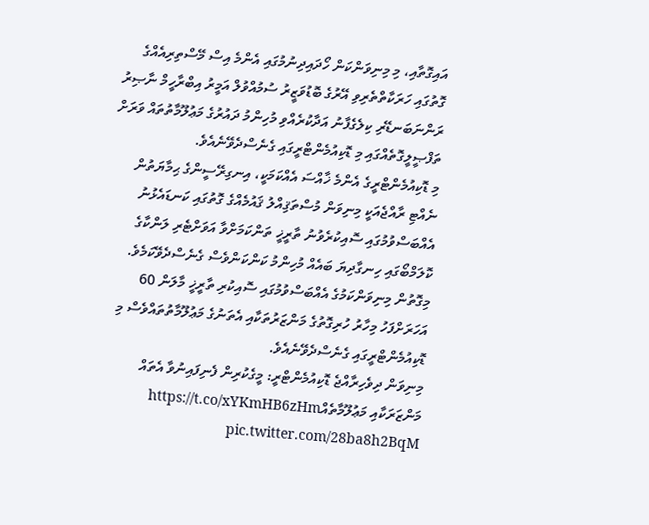އައިގޮތާއި، މި މިނިވަންކަން ހޯދައިދިނުމުގައި އެންމެ އިސް މޭސްތިރިއެއްގެ ގޮތުގައި ހަރަކާތްތެރިވި އޭރުގެ ބޮޑުވަޒީރު ސުމުއްވުލް އަމީރު އިބްރާހީމް ނާޞިރު ރަންނަބަނޑޭރި ކިލެގެފާނު އަދާކުރެއްވި މުހިންމު ދައުރުގެ މަޢުލޫމާތުތައް ވަރަށް ތަފްޞީލީގޮތެއްގައި މި ޑޮކިއުމެންޓްރީގައި ގެނެސްދެވޭނެއެވެ.
މި ޑޮކިއުމެންޓްރީގެ އެންމެ ޚާއްސަ އެއްކަމަކީ، އިނގިރޭސީންގެ ޙިމާޔަތުން ނެއްޓި ރާއްޖެއަކީ މިނިވަން މުސްތަޤިއްލު ޤައުމެއްގެ ގޮތުގައި ކަނޑައެޅުނު އެއްބަސްވުމުގައި ސޮއިކުރެވުނު ތާރީޚީ ތަންކަމަށްވާ އަވަށްޓެރި ލަންކާގެ ކޮލަމްބޯގައި ހިނގާދިޔަ ބައެއް މުހިންމު ކަންކަންވެސް ގެނެސްދެވޭކަމެވެ.
މިގޮތުން މިނިވަންކަމުގެ އެއްބަސްވުމުގައި ސޮއިކުރި ތާރީޚީ މާލަން 60 އަހަރަށްފަހު މިހާރު ހުރިގޮތުގެ މަންޒަރުތަކާއި އެތަނުގެ މަޢުލޫމާތުތައްވެސް މި ޑޮކިއުމެންޓްރީގައި ގެނެސްދެވޭނެއެވެ.
މިނިވަން ދިވެހިރާއްޖެ ޑޮކިއުމެންޓްރީ: މީގެކުރިން ފެނިފައިނުވާ އެތައް މަންޒަރަކާއި މަޢުލޫމާތެއްhttps://t.co/xYKmHB6zHm pic.twitter.com/28ba8h2BqM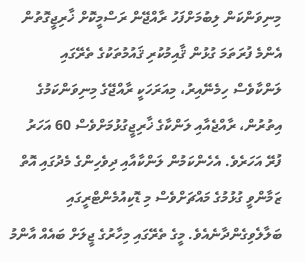މިނިވަންކަން ލިބުމަށްފަހު ރާއްޖޭން ރަސްމީކޮށް ޚާރިޖީގޮތުން އެންމެ ފުރަތަމަ ގުޅުން ޤާއިމުކުރި ޤައުމުތަކުގެ ތެރޭގައި ލަންކާވެސް ހިމެނޭއިރު، މިއަރަހަކީ ރާއްޖޭގެ މިނިވަންކަމުގެ އިތުރުން، ރާއްޖެއާއި ލަންކާގެ ޚާރިޖީގުޅުމަށްވެސް 60 އަހަރު ފުރޭ އަހަރެވެ. އެހެންކަމުން ލަންކާއާއި ދިވެހިންގެ މެދުގައި އޮތް ޒަމާންވީ ގުޅުމުގެ މައްޗަށްވެސް މި ޑޮކިއުމެންޓްރީގައި ބަލާލެވިގެންދާނެއެވެ. މީގެ ތެރޭގައި މިހާރުގެ ޖީލަށް ބައެއް އާންމު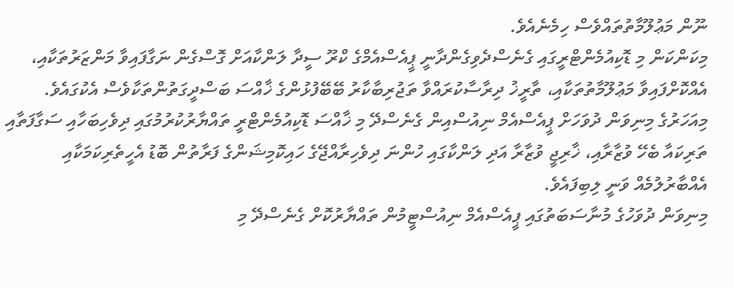ނޫން މަޢުލޫމާތުތައްވެސް ހިމެނެއެވެ.
މިކަންކަން މި ޑޮކިއުމެންޓްރީގައި ގެނެސްދެވިގެންދާނީ ޕީއެސްއެމްގެ ކްރޫ ސީދާ ލަންކާއަށް ގޮސްގެން ނަގާފައިވާ މަންޒަރުތަކާއި، އެއްކޮށްފައިވާ މަޢުލޫމާތުތަކާއި، ތާރީޚު ދިރާސާކުރައްވާ ތަޖުރިބާކާރު ބޭބޭފުޅުންގެ ޚާއްސަ ބަސްދީގަތުންތަކާވެސް އެކުގައެވެ.
މިއަހަރުގެ މިނިވަން ދުވަހަށް ޕީއެސްއެމް ނިއުސްއިން ގެނެސްދޭ މި ޚާއްސަ ޑޮކިއުމެންޓްރީ ތައްޔާރުކުރުމުގައި ދިވެހިބަހާއި ސަގާފަތާއި ތަރިކައާ ބެހޭ ވުޒާރާއި، ޚާރިޖީ ވުޒާރާ އަދި ލަންކާގައި ހުންނަ ދިވެހިރާއްޖޭގެ ހައިކޮމިޝަންގެ ފަރާތުން ބޮޑު އެހީތެރިކަމަކާއި އެއްބާރުލުމެއް ވަނީ ލިބިފައެވެ.
މިނިވަން ދުވަހުގެ މުނާސަބަތުގައި ޕީއެސްއެމް ނިއުސްޓީމުން ތައްޔާރުކޮށް ގެނެސްދޭ މި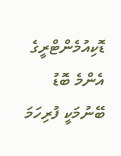ޑޮކިއުމެންޓްރީގެ އެންމެ ބޮޑު ބޭނުމަކީ ފުރިހަމަ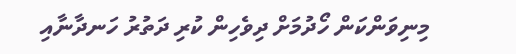މިނިވަންކަން ހޯދުމަށް ދިވެހިން ކުރި ދަތުރު ހަނދާނާއި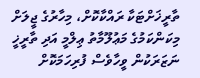ތާރީޚަށްޓަކާ ރައްކާކޮށް، މިހާރުގެ ޖީލަށް މިކަންކަމުގެ މަޢުލޫމާތު ޢިލްމީ އަދި ތާރީޚީ ނަޒަރަކުން ވީހާވެސް ފުރިހަމަކޮށް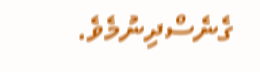ގެނެސްދިނުމެވެ.